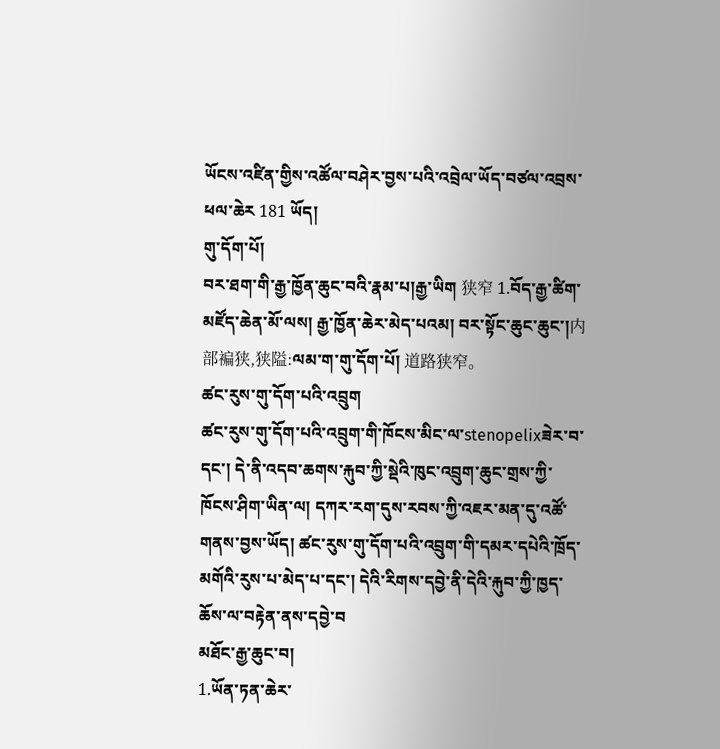ཡོངས་འཛིན་གྱིས་འཚོལ་བཤེར་བྱས་པའི་འབྲེལ་ཡོད་བཙལ་འབྲས་ཕལ་ཆེར 181 ཡོད།
གུ་དོག་པོ།
བཪ་ཐག་གི་རྒྱ་ཁྱོན་ཆུང་བའི་རྣམ་པ།རྒྱ་ཡིག 狭窄 1.བོད་རྒྱ་ཚིག་མཛོད་ཆེན་མོ་ལས། རྒྱ་ཁྱོན་ཆེར་མེད་པའམ། བར་སྟོང་ཆུང་ཆུང་།内部褊狭,狭隘:ལམ་ག་གུ་དོག་པོ། 道路狭窄。
ཚང་རུས་གུ་དོག་པའི་འབྲུག
ཚང་རུས་གུ་དོག་པའི་འབྲུག་གི་ཁོངས་མིང་ལ་stenopelixཟེར་བ་དང་། དེ་ནི་འདབ་ཆགས་རྐུབ་ཀྱི་སྡེའི་ཁུང་འབྲུག་ཆུང་གྲས་ཀྱི་ཁོངས་ཤིག་ཡིན་ལ། དཀར་རག་དུས་རབས་ཀྱི་འཇར་མན་དུ་འཚོ་གནས་བྱས་ཡོད། ཚང་རུས་གུ་དོག་པའི་འབྲུག་གི་དམར་དཔེའི་ཁྲོད་མགོའི་རུས་པ་མེད་པ་དང་། དེའི་རིགས་དབྱེ་ནི་དེའི་རྐུབ་ཀྱི་ཁྱད་ཆོས་ལ་བརྟེན་ནས་དབྱེ་བ
མཐོང་རྒྱ་ཆུང་བ།
1.ཡོན་ཏན་ཆེར་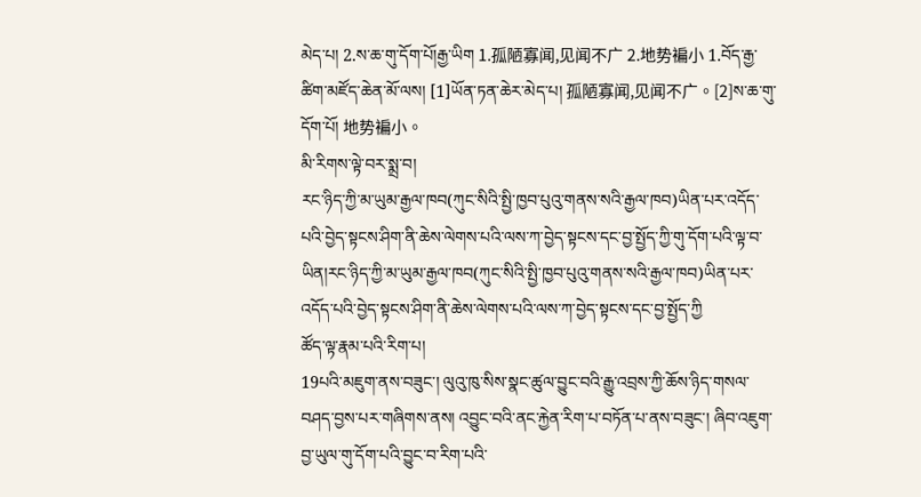མེད་པ། 2.ས་ཆ་གུ་དོག་པོ།རྒྱ་ཡིག 1.孤陋寡闻,见闻不广 2.地势褊小 1.བོད་རྒྱ་ཚིག་མཛོད་ཆེན་མོ་ལས། [1]ཡོན་ཏན་ཆེར་མེད་པ། 孤陋寡闻,见闻不广。[2]ས་ཆ་གུ་དོག་པོ། 地势褊小。
མི་རིགས་ལྟེ་བར་སྨྲ་བ།
རང་ཉིད་ཀྱི་མ་ཡུམ་རྒྱལ་ཁབ(ཀུང་སིའི་སྤྱི་ཁྱབ་པུའུ་གནས་སའི་རྒྱལ་ཁབ)ཡིན་པར་འདོད་པའི་བྱེད་སྟངས་ཤིག་ནི་ཆེས་ལེགས་པའི་ལས་ཀ་བྱེད་སྟངས་དང་བྱ་སྤྱོད་ཀྱི་གུ་དོག་པའི་ལྟ་བ་ཡིན།རང་ཉིད་ཀྱི་མ་ཡུམ་རྒྱལ་ཁབ(ཀུང་སིའི་སྤྱི་ཁྱབ་པུའུ་གནས་སའི་རྒྱལ་ཁབ)ཡིན་པར་འདོད་པའི་བྱེད་སྟངས་ཤིག་ནི་ཆེས་ལེགས་པའི་ལས་ཀ་བྱེད་སྟངས་དང་བྱ་སྤྱོད་ཀྱི
ཚོད་ལྟ་རྣམ་པའི་རིག་པ།
19པའི་མཇུག་ནས་བཟུང་། ལུའུ་ཁུ་སིས་སྣང་ཚུལ་བྱུང་བའི་རྒྱུ་འབྲས་ཀྱི་ཆོས་ཉིད་གསལ་བཤད་བྱས་པར་གཞིགས་ནས། འབྱུང་བའི་ནང་རྐྱེན་རིག་པ་བཏོན་པ་ནས་བཟུང་། ཞིབ་འཇུག་བྱ་ཡུལ་གུ་དོག་པའི་བྱུང་བ་རིག་པའི་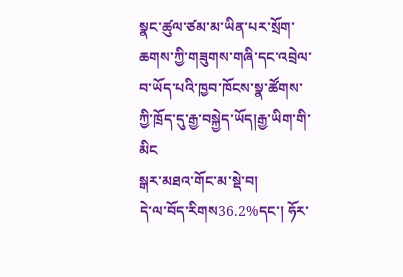སྣང་ཚུལ་ཙམ་མ་ཡིན་པར་སྲོག་ཆགས་ཀྱི་གཟུགས་གཞི་དང་འབྲེལ་བ་ཡོད་པའི་ཁྱབ་ཁོངས་སྣ་ཚོགས་ཀྱི་ཁྲོད་དུ་རྒྱ་བསྐྱེད་ཡོད།རྒྱ་ཡིག་གི་མིང
སྒར་མཐའ་གོང་མ་སྡེ་བ།
དེ་ལ་བོད་རིགས36.2%དང་། ཧོར་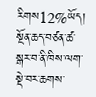རིགས12%ཡོད། སྔོན་ཆད་བཙན་ཚ་སྒར་བ་ནི་ཁིས་ལག་སྡེ་བར་ཆགས་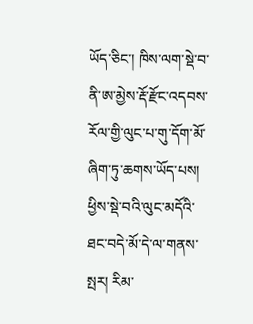ཡོད་ཅིང་། ཁིས་ལག་སྡེ་བ་ནི་ཨ་མྱེས་རྡོ་རྫོང་འདབས་རོལ་གྱི་ལུང་པ་གུ་དོག་མོ་ཞིག་ཏུ་ཆགས་ཡོད་པས། ཕྱིས་སྡེ་བའི་ལུང་མདོའི་ཐང་བདེ་མོ་དེ་ལ་གནས་སྤར། རིམ་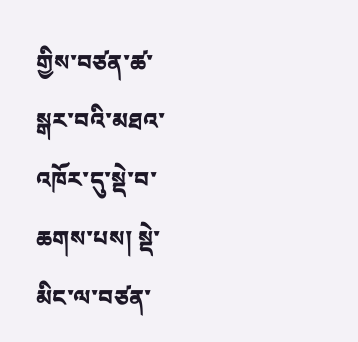གྱིས་བཙན་ཚ་སྒར་བའི་མཐའ་འཁོར་དུ་སྡེ་བ་ཆགས་པས། སྡེ་མིང་ལ་བཙན་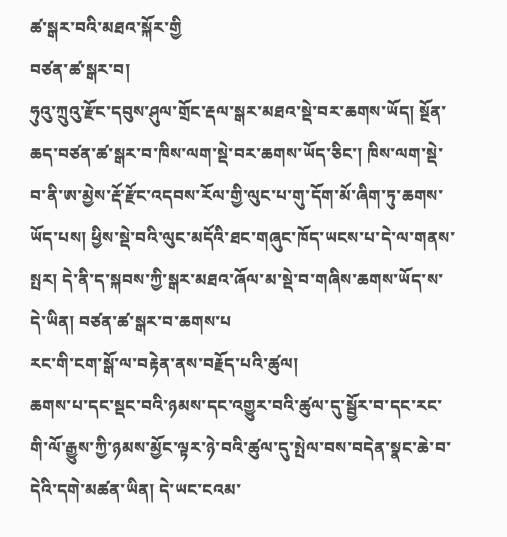ཚ་སྒར་བའི་མཐའ་སྐོར་གྱི
བཙན་ཚ་སྒར་བ།
ཧུའུ་ཀྲུའུ་རྫོང་དབུས་ཤུལ་གྲོང་རྡལ་སྒར་མཐའ་སྡེ་བར་ཆགས་ཡོད། སྔོན་ཆད་བཙན་ཚ་སྒར་བ་ཁིས་ལག་སྡེ་བར་ཆགས་ཡོད་ཅིང་། ཁིས་ལག་སྡེ་བ་ནི་ཨ་མྱེས་རྡོ་རྫོང་འདབས་རོལ་གྱི་ལུང་པ་གུ་དོག་མོ་ཞིག་ཏུ་ཆགས་ཡོད་པས། ཕྱིས་སྡེ་བའི་ལུང་མདོའི་ཐང་གཞུང་ཁོད་ཡངས་པ་དེ་ལ་གནས་སྤར། དེ་ནི་ད་སྐབས་ཀྱི་སྒར་མཐའ་ཞོལ་མ་སྡེ་བ་གཞིས་ཆགས་ཡོད་ས་དེ་ཡིན། བཙན་ཚ་སྒར་བ་ཆགས་པ
རང་གི་ངག་སྒོ་ལ་བརྟེན་ནས་བརྗོད་པའི་ཚུལ།
ཆགས་པ་དང་སྡང་བའི་ཉམས་དང་འགྱུར་བའི་ཚུལ་དུ་སྦྱོར་བ་དང་རང་གི་ལོ་རྒྱུས་ཀྱི་ཉམས་མྱོང་ལྟར་ཉེ་བའི་ཚུལ་དུ་སྤེལ་བས་བདེན་སྣང་ཆེ་བ་དེའི་དགེ་མཚན་ཡིན། དེ་ཡང་ངའམ་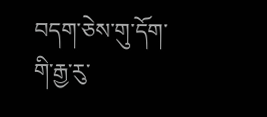བདག་ཅེས་གུ་དོག་གི་རྒྱ་རུ་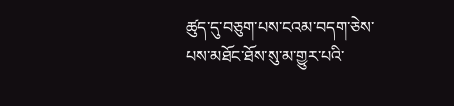ཚུད་དུ་བཅུག་པས་ངའམ་བདག་ཅེས་པས་མཐོང་ཐོས་སུ་མ་གྱུར་པའི་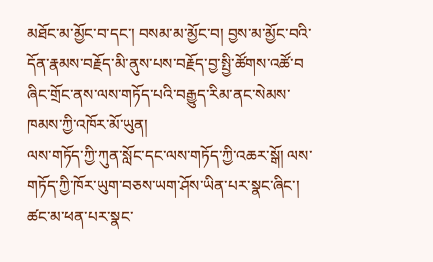མཐོང་མ་མྱོང་བ་དང་། བསམ་མ་མྱོང་བ། བྱས་མ་མྱོང་བའི་དོན་རྣམས་བརྗོད་མི་ནུས་པས་བརྗོད་བྱ་སྤྱི་ཚོགས་འཚོ་བ
ཞིང་གྲོང་ནས་ལས་གཏོད་པའི་བརྒྱུད་རིམ་ནང་སེམས་ཁམས་ཀྱི་འཁོར་མོ་ཡུན།
ལས་གཏོད་ཀྱི་ཀུན་སློང་དང་ལས་གཏོད་ཀྱི་འཆར་སྒོ། ལས་གཏོད་ཀྱི་ཁོར་ཡུག་བཅས་ཡག་ཤོས་ཡིན་པར་སྣང་ཞིང་། ཚང་མ་ཕན་པར་སྣང་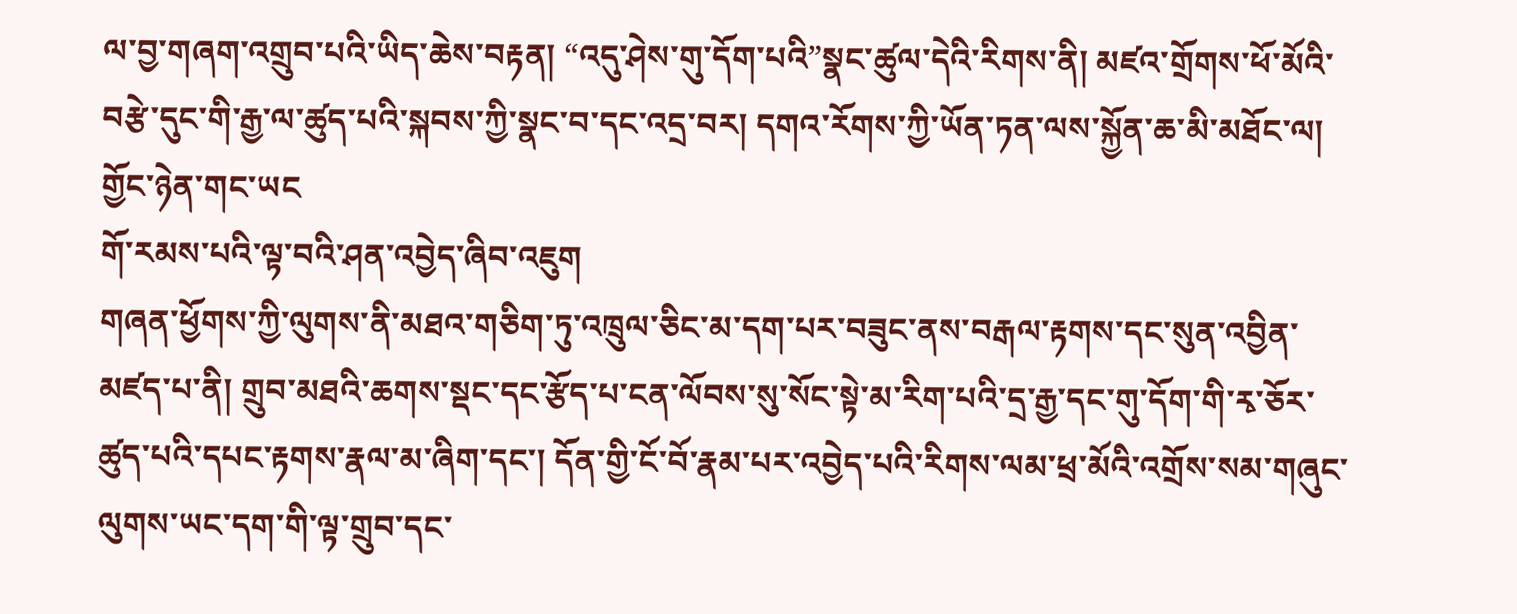ལ་བྱ་གཞག་འགྲུབ་པའི་ཡིད་ཆེས་བརྟན། “འདུ་ཤེས་གུ་དོག་པའི”སྣང་ཚུལ་དེའི་རིགས་ནི། མཛའ་གྲོགས་ཕོ་མོའི་བརྩེ་དུང་གི་རྒྱ་ལ་ཚུད་པའི་སྐབས་ཀྱི་སྣང་བ་དང་འདྲ་བར། དགའ་རོགས་ཀྱི་ཡོན་ཏན་ལས་སྐྱོན་ཆ་མི་མཐོང་ལ། གྱོང་ཉེན་གང་ཡང
གོ་རམས་པའི་ལྟ་བའི་ཤན་འབྱེད་ཞིབ་འཇུག
གཞན་ཕྱོགས་ཀྱི་ལུགས་ནི་མཐའ་གཅིག་ཏུ་འཁྲུལ་ཅིང་མ་དག་པར་བཟུང་ནས་བརྒལ་རྟགས་དང་སུན་འབྱིན་མཛད་པ་ནི། གྲུབ་མཐའི་ཆགས་སྡང་དང་རྩོད་པ་ངན་ལོབས་སུ་སོང་སྟེ་མ་རིག་པའི་དྲ་རྒྱ་དང་གུ་དོག་གི་རྭ་ཅོར་ཚུད་པའི་དཔང་རྟགས་རྣལ་མ་ཞིག་དང་། དོན་གྱི་ངོ་བོ་རྣམ་པར་འབྱེད་པའི་རིགས་ལམ་ཕྲ་མོའི་འགྲོས་སམ་གཞུང་ལུགས་ཡང་དག་གི་ལྟ་གྲུབ་དང་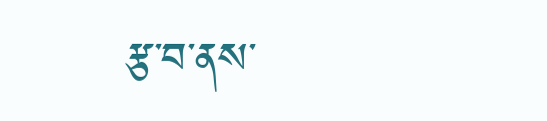རྩ་བ་ནས་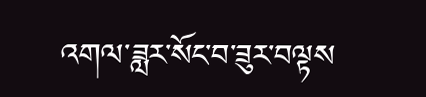འགལ་ཟླར་སོང་བ་ཟུར་བལྟས